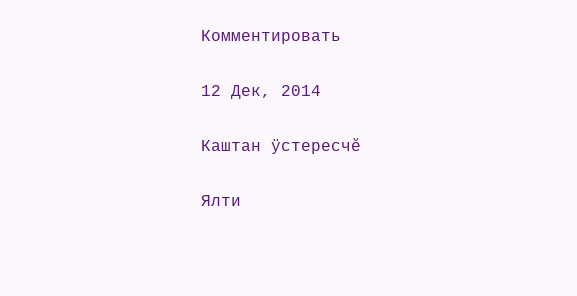Комментировать

12 Дек, 2014

Каштан ÿстересчĕ

Ялти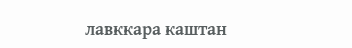лавккара каштан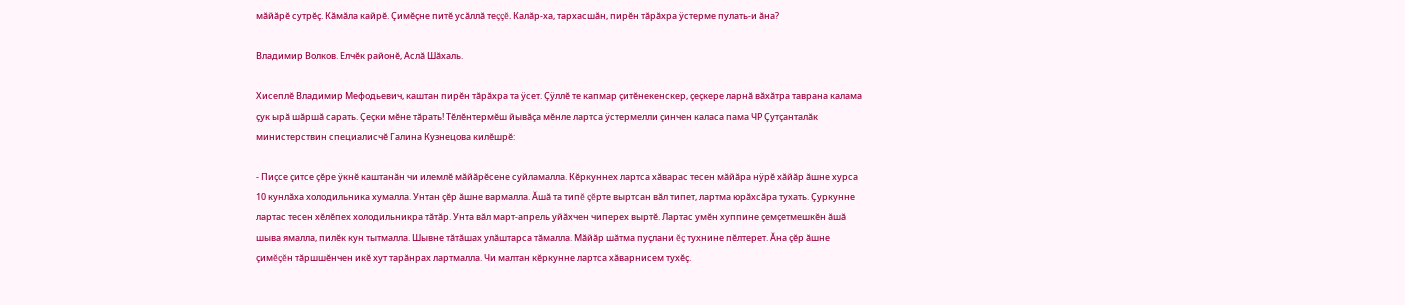мăйăрĕ сутрĕç. Кăмăла кайрĕ. Çимĕçне питĕ усăллă теççĕ. Калăр-ха, тархасшăн, пирĕн тăрăхра ÿстерме пулать-и ăна?

Владимир Волков. Елчĕк районĕ, Аслă Шăхаль.

Хисеплĕ Владимир Мефодьевич, каштан пирĕн тăрăхра та ÿсет. Çÿллĕ те капмар çитĕнекенскер, çеçкере ларнă вăхăтра таврана калама çук ырă шăршă сарать. Çеçки мĕне тăрать! Тĕлĕнтермĕш йывăçа мĕнле лартса ÿстермелли çинчен каласа пама ЧР Çутçанталăк министерствин специалисчĕ Галина Кузнецова килĕшрĕ:

- Пиçсе çитсе çĕре ÿкнĕ каштанăн чи илемлĕ мăйăрĕсене суйламалла. Кĕркуннех лартса хăварас тесен мăйăра нÿрĕ хăйăр ăшне хурса 10 кунлăха холодильника хумалла. Унтан çĕр ăшне вармалла. Ăшă та типĕ çĕрте выртсан вăл типет, лартма юрăхсăра тухать. Çуркунне лартас тесен хĕлĕпех холодильникра тăтăр. Унта вăл март-апрель уйăхчен чиперех выртĕ. Лартас умĕн хуппине çемçетмешкĕн ăшă шыва ямалла, пилĕк кун тытмалла. Шывне тăтăшах улăштарса тăмалла. Мăйăр шăтма пуçлани ĕç тухнине пĕлтерет. Ăна çĕр ăшне çимĕçĕн тăршшĕнчен икĕ хут тарăнрах лартмалла. Чи малтан кĕркунне лартса хăварнисем тухĕç.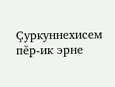Çуркуннехисем пĕр-ик эрне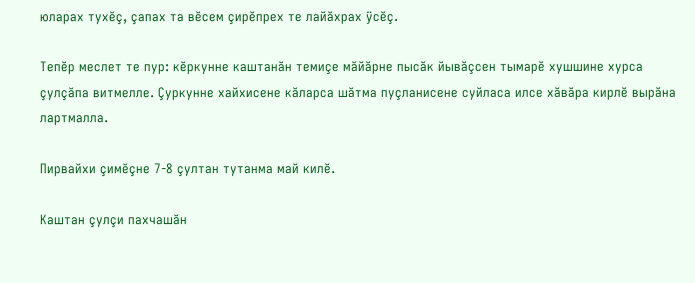юларах тухĕç, çапах та вĕсем çирĕпрех те лайăхрах ÿсĕç.

Тепĕр меслет те пур: кĕркунне каштанăн темиçе мăйăрне пысăк йывăçсен тымарĕ хушшине хурса çулçăпа витмелле. Çуркунне хайхисене кăларса шăтма пуçланисене суйласа илсе хăвăра кирлĕ вырăна лартмалла.

Пирвайхи çимĕçне 7-8 çултан тутанма май килĕ.

Каштан çулçи пахчашăн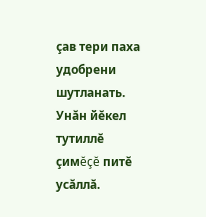çав тери паха удобрени шутланать. Унăн йĕкел тутиллĕ çимĕçĕ питĕ усăллă.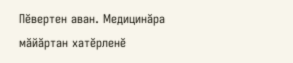Пĕвертен аван. Медицинăра мăйăртан хатĕрленĕ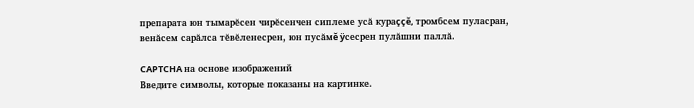препарата юн тымарĕсен чирĕсенчен сиплеме усă кураççĕ, тромбсем пуласран, венăсем сарăлса тĕвĕленесрен, юн пусăмĕ ÿсесрен пулăшни паллă.

CAPTCHA на основе изображений
Введите символы, которые показаны на картинке.